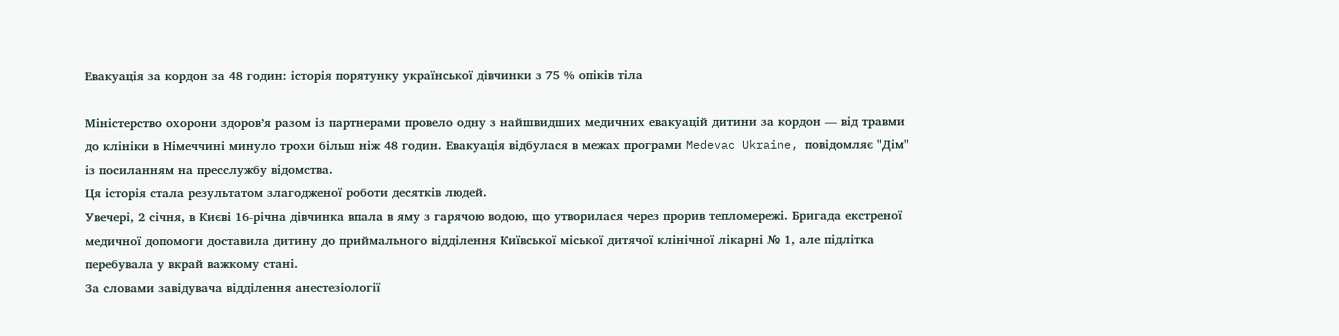Евакуація за кордон за 48 годин: історія порятунку української дівчинки з 75 % опіків тіла

Міністерство охорони здоров’я разом із партнерами провело одну з найшвидших медичних евакуацій дитини за кордон — від травми до клініки в Німеччині минуло трохи більш ніж 48 годин. Евакуація відбулася в межах програми Medevac Ukraine, повідомляє "Дім" із посиланням на пресслужбу відомства.
Ця історія стала результатом злагодженої роботи десятків людей.
Увечері, 2 січня, в Києві 16-річна дівчинка впала в яму з гарячою водою, що утворилася через прорив тепломережі. Бригада екстреної медичної допомоги доставила дитину до приймального відділення Київської міської дитячої клінічної лікарні № 1, але підлітка перебувала у вкрай важкому стані.
За словами завідувача відділення анестезіології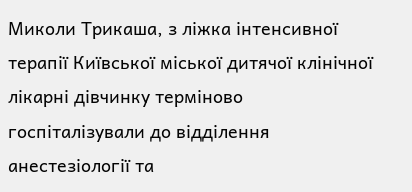Миколи Трикаша, з ліжка інтенсивної терапії Київської міської дитячої клінічної лікарні дівчинку терміново госпіталізували до відділення анестезіології та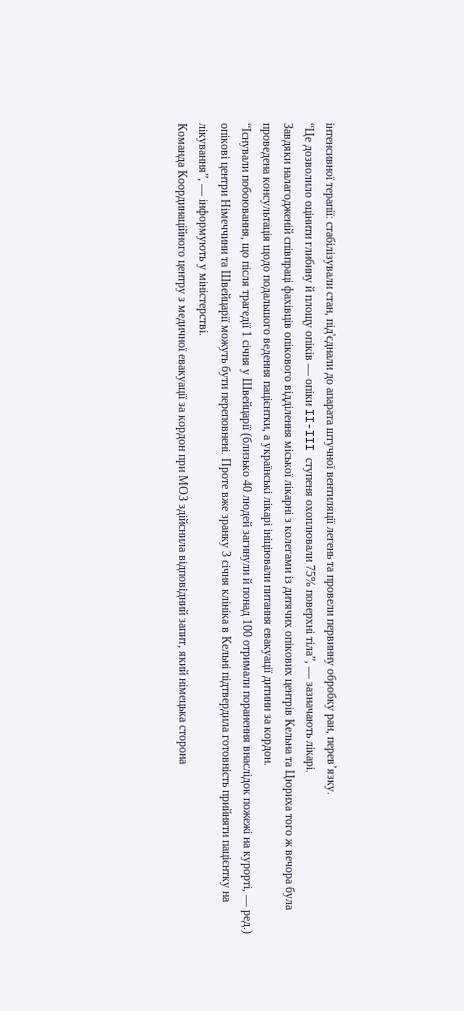інтенсивної терапії: стабілізували стан, під'єднали до апарата штучної вентиляції легень та провели первинну обробку ран, перев’язку.
“Це дозволило оцінити глибину й площу опіків — опіки II-III ступеня охоплювали 75% поверхні тіла”, — зазначають лікарі.
Завдяки налагодженій співпраці фахівців опікового відділення міської лікарні з колегами із дитячих опікових центрів Кельна та Цюриха того ж вечора була проведена консультація щодо подальшого ведення пацієнтки, а українські лікарі ініціювали питання евакуації дитини за кордон.
“Існували побоювання, що після трагедії 1 січня у Швейцарії (близько 40 людей загинули й понад 100 отримали поранення внаслідок пожежі на курорті, — ред.) опікові центри Німеччини та Швейцарії можуть бути переповнені. Проте вже зранку 3 січня клініка в Кельні підтвердила готовність прийняти пацієнтку на лікування”, — інформують у міністерстві.
Команда Координаційного центру з медичної евакуації за кордон при МОЗ здійснила відповідний запит, який німецька сторона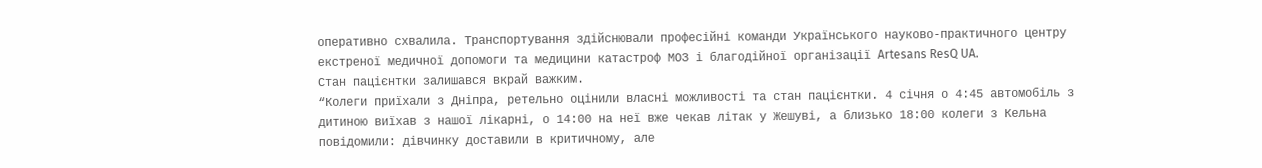оперативно схвалила. Транспортування здійснювали професійні команди Українського науково-практичного центру екстреної медичної допомоги та медицини катастроф МОЗ і благодійної організації Artesans ResQ UA.
Стан пацієнтки залишався вкрай важким.
“Колеги приїхали з Дніпра, ретельно оцінили власні можливості та стан пацієнтки. 4 січня о 4:45 автомобіль з дитиною виїхав з нашої лікарні, о 14:00 на неї вже чекав літак у Жешуві, а близько 18:00 колеги з Кельна повідомили: дівчинку доставили в критичному, але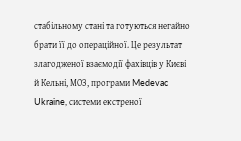стабільному стані та готуються негайно брати її до операційної. Це результат злагодженої взаємодії фахівців у Києві й Кельні, МОЗ, програми Medevac Ukraine, системи екстреної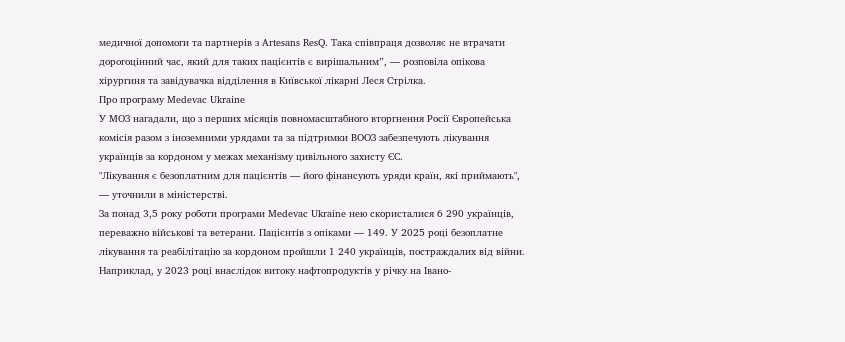медичної допомоги та партнерів з Artesans ResQ. Така співпраця дозволяє не втрачати дорогоцінний час, який для таких пацієнтів є вирішальним”, — розповіла опікова хірургиня та завідувачка відділення в Київської лікарні Леся Стрілка.
Про програму Medevac Ukraine
У МОЗ нагадали, що з перших місяців повномасштабного вторгнення Росії Європейська комісія разом з іноземними урядами та за підтримки ВООЗ забезпечують лікування українців за кордоном у межах механізму цивільного захисту ЄС.
"Лікування є безоплатним для пацієнтів — його фінансують уряди країн, які приймають", — уточнили в міністерстві.
За понад 3,5 року роботи програми Medevac Ukraine нею скористалися 6 290 українців, переважно військові та ветерани. Пацієнтів з опіками — 149. У 2025 році безоплатне лікування та реабілітацію за кордоном пройшли 1 240 українців, постраждалих від війни.
Наприклад, у 2023 році внаслідок витоку нафтопродуктів у річку на Івано-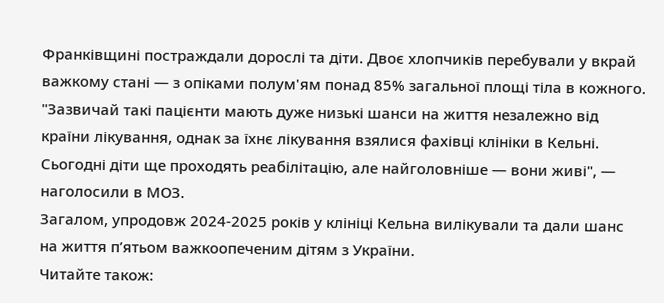Франківщині постраждали дорослі та діти. Двоє хлопчиків перебували у вкрай важкому стані — з опіками полум'ям понад 85% загальної площі тіла в кожного.
"Зазвичай такі пацієнти мають дуже низькі шанси на життя незалежно від країни лікування, однак за їхнє лікування взялися фахівці клініки в Кельні. Сьогодні діти ще проходять реабілітацію, але найголовніше — вони живі", — наголосили в МОЗ.
Загалом, упродовж 2024-2025 років у клініці Кельна вилікували та дали шанс на життя п’ятьом важкоопеченим дітям з України.
Читайте також: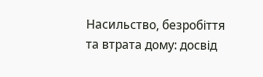Насильство, безробіття та втрата дому: досвід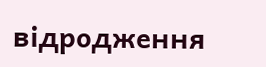відродження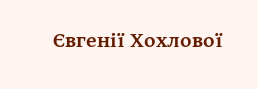Євгенії Хохлової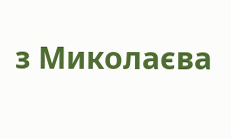з Миколаєва